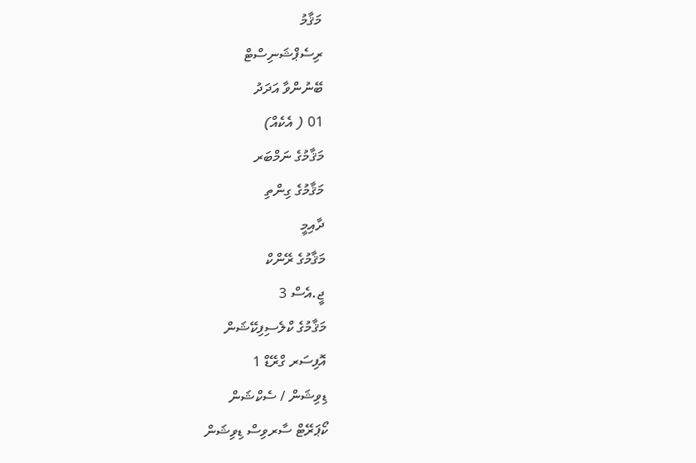މަޤާމު
ރިސެޕްޝަނިސްޓް
ބޭނުންވާ އަދަދު
01 ( އެކެއް)
މަޤާމުގެ ނަމްބަރ
މަޤާމުގެ ގިންތި
ދާއިމީ
މަޤާމުގެ ރޭންކް
ޖީ.އެސް 3
މަޤާމުގެ ކްލެސިފިކޭޝަން
އޮފިސަރ ގްރޭޑް 1
ޑިވިޝަން / ސެކްޝަން
ކޯޕަރޭޓް ސާރވިސް ޑިވިޝަން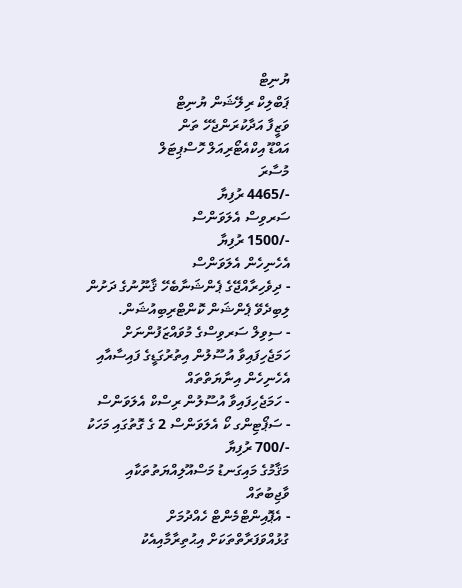ޔުނިޓް
ޕަބްލިކް ރިލޭޝަން ޔުނިޓް
ވަޒީފާ އަދާކުރަންޖެހޭ ތަން
އައްޑޫ އިކްއެޓޯރިއަލް ހޮސްޕިޓަލް
މުސާރަ
-/4465 ރުފިޔާ
ސަރވިސް އެލަވަންސް
-/1500 ރުފިޔާ
އެހެނިހެން އެލަވަންސް
- ދިވެހިރާއްޖޭގެ ޕެންޝަނާބެހޭ ޤާނޫނުގެ ދަށުން ލިބިދެވޭ ޕެންޝަން ކޮންޓްރިބިއުޝަން.
- ސިވިލް ސަރވިސްގެ މުވައްޒަފުންނަށް ހަމަޖެހިފައިވާ އުސޫލުން އިތުރުގަޑީގެ ފައިސާއާއި އެހެނިހެން އިނާޔަތްތައް
- ހަމަޖެހިފައިވާ އުސޫލުން ރިސްކް އެލަވަންސް
- ސަޕޯޓިންގ ކޯ އެލަވަންސް 2 ގެ ގޮތުގައި މަހަކު -/700 ރުފިޔާ
މަޤާމުގެ މައިގަނޑު މަސްއޫލިއްޔަތުތަކާއި ވާޖިބުތައް
- އެޕޮއިންޓްމެންޓް ހެއްދުމަށް ގުޅުއްވަފަރާތްތަކަށް އިޙުތިރާމާއިއެކު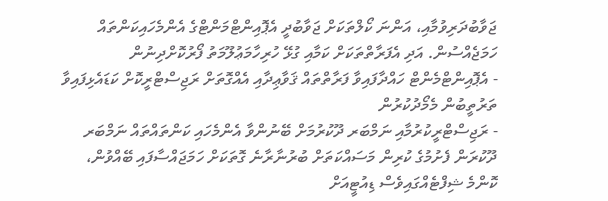ޖަވާބުދަރިވުމާއި، އަންނަ ކޯލްތަކަށް ޖަވާބުދީ އެޕޮއިންޓްމަންޓްގެ އެންމެހައިކަންތައް ހަމަޖެއްސުން. އަދި އެފަރާތްތަކަށް ކަމާއި ގުޅޭ ހުރިހާމަޢުލޫމަތު ފޯރުކޮށްދިނުން
- އެޕޮއިންޓްމެންޓް ހައްދާފައިވާ ފަރާތްތައް ޤަވާޢިދާއި އެއްގޮތަށް ރަޖިސްޓްރީކޮށް ކަޑައެޅިފައިވާ ތަރުތީބުން މެމޯދުކުރުން
- ރަޖިސްޓްރީކުރުމާއި ނަމްބަރ ދޫކުރުމަށް ބޭނުންވާ އެންމެހައި ކަންތައްތައް ނަމްބަރ ދޫކުރަން ފެށުމުގެ ކުރިން މަސައްކަތަށް ބުރުނާރާނެ ގޮތަކަށް ހަމަޖައްސާފައި ބޭއްވުން، ކޮންމެ ޝިފްޓެއްގައިވެސް ޑިއުޓީއަށް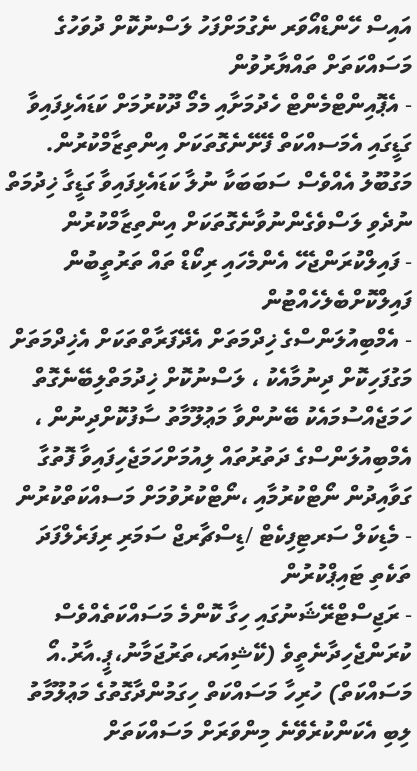އައިސް ހޭންޑްއޯވަރ ނެގުމަށްފަހު ލަސްނުކޮށް ދުވަހުގެ މަސައްކަތަށް ތައްޔާރުވުން
- އެޕޮއިންޓްމެންޓް ހެދުމަށާއި މެމޯ ދޫކުރުމަށް ކަޑައެޅިފައިވާ ގަޑީގައި އެމަސއްކަތް ފޭށޭނެގޮތަކަށް އިންތިޒާމްކުރުން. މަގުބޫލު އެއްވެސް ސަބަބަކާ ނުލާ ކަޑައެޅިފައިވާ ގަޑީގާ ޚިދުމަތް ނުދެވި ލަސްވެގެންނުވާނެގޮތަކަށް އިންތިޒާމްކުރުން
- ފައިލްކުރަންޖެހޭ އެންމެހައި ރިކޯޑް ތައް ތަރުތީބުން ފައިލްކޮށްބެލެހެއްޓުން
- އެމްބިއުލަންސްގެ ޚިދްމަތަށް އެދޭފަރާތްތަކަށް އެޚިދްމަތަށް މަގުފަހިކޮށް ދިނުމާއެކު ، ލަސްނުކޮށް ޚިދުމަތްލިބޭނެގޮތް ހަމަޖެއްސުމައެކު ބޭނުންވާ މަޢުލޫމާތު ސާފުކޮށްދިނުން ، އެމްބިއުލަންސްގެ ދަތުރުތައް ލިއުމަށްހަމަޖެހިފައިވާ ފޮތުގާ ގަވާއިދުން ނޯޓްކުރުމާއި ،ނޯޓްކުރުވުމަށް މަސއްކަތްކުރުން
- މެޑިކަލް ސަރޓިފިކެޓް /ޑިސްޗާރޖް ސަމަރި ރިފަރެލްފަދަ ތަކެތި ޓައިޕްކުރުން
- ރަޖިސްޓްރޭޝަނުގައި ހިގާ ކޮންމެ މަސައްކަތެއްވެސް ކުރަންޖެހިދާނެތީވެ (ކޭޝިއަރ،ތަރުޖަމާނު،ޕީ.އާރު.އޯ މަސައްކަތް) ހުރިހާ މަސައްކަތް ހިގަމުންދާގޮތުގެ މަޢުލޫމާތު ލިބި އެކަންކުރެވޭނެ މިންވަރަށް މަސައްކަތަށް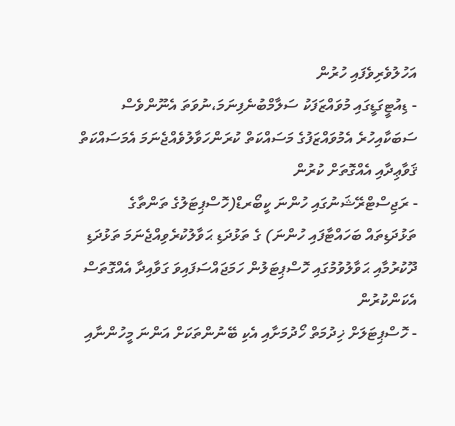އަހުލުވެރިވެފައި ހުރުން
- ޑިއުޓީގަޑީގައި މުވައްޒަފަކު ސަލާމްބުނެފިނަމަ،ނުވަތަ އެނޫންވެސް ސަބަކާއިހުރެ އެމުވައްޒަފުގެ މަސައްކަތް ކުރަންހަވާލުވެއްޖެނަމަ އެމަސައްކަތް ޤަވާޢިދާއި އެއްގޮތަށް ކުރުން
- ރަޖިސްޓްރޭޝަނުގައި ހުންނަ ކީބޯރޑް(ހޮސްޕިޓަލުގެ ތަންތާގެ ތަޅުދަޑިތައް ބަހައްޓާފައި ހުންނަ) ގެ ތަޅުދަޑި ޙަވާލުކުރެވިއްޖެނަމަ ތަޅުދަޑި ދޫކުރުމާއި ޙަވާލުވުމުގައި ހޮސްޕިޓަލުން ހަމަޖައްސަފައިވަ ގަވާއިދާ އެއްގޮތަސް އެކަންކުރުން
- ހޮސްޕިޓަލަށް ޚިދުމަތް ހޯދުމަށާއި އެކި ބޭނުންތަކަށް އަންނަ މީހުންނާއި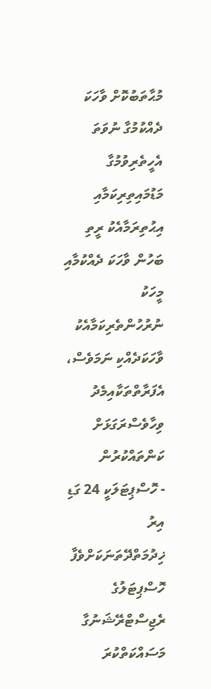މުޙާތަބުކޮށް ވާހަކަ ދެއްކުމުގާ ނުވަތަ އެހީތެރިވުމުގާ މަޑުމައިތިރިކަމާއި އިޙުތިރަމާއެކު ރީތި ބަހުން ވާހަކަ ދެއްކުމާއި މީހަކު ނުރުހުންތެރިކަމާއެކު ވާހަކަދެއްކި ނަމަވެސް، އެފަރާތްތަކާއިމެދު ވިހާވެސްރަގަޅަށް ކަންތައްކުރުން
- ހޮސްޕިޓަލަކީ 24 ގަޑި އިރު ޚިދުމަތްދޭތަނަކަށްވެފާ ހޮސްޕިޓަލުގެ ރެޖިސްޓްރޭޝަނުގާ މަސައްކަތްކުރަ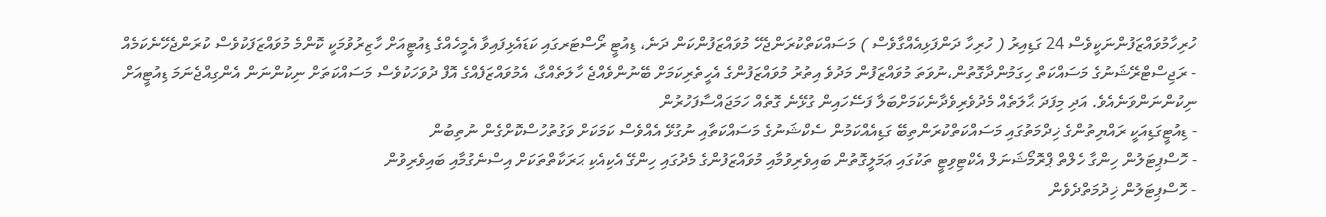ހުރިހާމުވައްޒަފުންނަކީވެސް 24 ގަޑިއިރު ( ހުރިހާ ދަންފަޅިއެއްގާވެސް ) މަސައްކަތްކުރަންޖެހޭ މުވައްޒަފުންކަން ދަނެ، ޑިއުޓީ ރޯސްޓަރގައި ކަޑައެޅިފައިވާ އެމީހެއްގެ ޑިއުޓީއަށް ހާޒިރުވުމަކީ ކޮންމެ މުވައްޒަފަކުވެސް ކުރަންޖެހޭނެކަމެއް
- ރަޖިސްޓްރޭޝަނުގެ މަސައްކަތް ހިގަމުންދާގޮތުން،ނުވަތަ މުވައްޒަފުން މަދުވެ އިތުރު މުވައްޒަފުންގެ އެހީތެރިކަމަށް ބޭނުންވެއްޖެ ހާލަތެއްގާ، އެމުވައްޒަފެއްގެ އޮފް ދުވަހަކުވެސް މަސައްކަތަށް ނިކުންނަން އެންގިއްޖެނަމަ ޑިއުޓީއަށް ނިކުންނަންވަނެއެވެ. އަދި މިފަދަ ޙާލަތެއް މެދުވެރިވެދާނެކަމަށްބަލާ ފަސޭހައިން ގުޅޭނެ ގޮތެއް ހަމަޖައްސާފަހުރުން
- ޑިއުޓީގަޑިއަކީ ރައްޔިތުންގެ ޚިދްމަތުގައި މަސައްކަތްކުރަންތިބޭ ގަޑިއެއްކަމުން ސެކްޝަނުގެ މަސައްކަތާއި ނުގުޅޭ އެއްވެސް ކަމަކަށް ވަގުތުހުސްކޮށްގެން ނުތިބުން
- ހޮސްޕިޓަލުން ހިންގާ ހެލްތް ޕްރޮމޯޝަނަލް އެކްޓިވިޓީ ތަކުގައި ޢަމަލީގޮތުން ބައިވެރިވުމާއި މުވައްޒަފުންގެ މެދުގައި ހިންގޭ އެކިއެކި ޙަރަކާތްތަކަށް އިސްނެގުމާއި ބައިވެރިވުން
- ހޮސްޕިޓަލުން ޚިދުމަތްދެވެން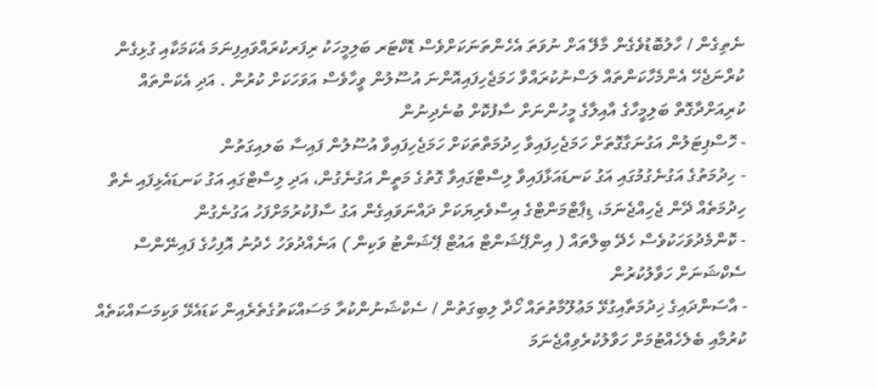ނެތިގެން / ހާލުބޮޑުވެގެން މާލޭ އަށް ނުވަތަ އެހެންތަނަކަށްވެސް ޑޮކްޓަރ ބަލިމީހަކު ރިފަރކުރައްވައިފިނަމަ އެކަމަކާއި ގުޅިގެން ކުރްނަޖެހޭ އެންމެހާކަންތައް ލަސްނުކުރައްވާ ހަމަޖެހިފައިއޮންނަ އުސޫލުން ވީހާވެސް އަވަހަކަށް ކުރުން . އަދި އެކަންތައް ކުރިއަށްދާގޮތް ބަލިމީހާގެ އާއިލާގެ މީހުންނަށް ސާފުކޮށް ބުނެދިނުން
- ހޮސްޕިޓަލުން އަގުނަގާގޮތަށް ހަމަޖެހިފައިވާ ހިދުމަތްތަކަށް ހަމަޖެހިފައިވާ އުސޫލުން ފައިސާ ބަލއިގަތުން
- ހިދުމަތުގެ އަގުނެގުމުގައި އަގު ކަނޑައަޅާފައިވާ ލިސްޓްގައިވާ ގޮތުގެ މަތީން އަގުނެގުން، އަދި ލިސްޓްގައި އަގު ކަނޑައެޅިފައި ނެތް ހިދުމަތެއް ދޭން ޖެހިއްޖެނަމަ، ޑިޕާޓްމަންޓްގެ އިސްވެރިޔަކަށް ދައްނަވައިގެން އަގު ސާފުކުރުމަށްފަހު އަގުނެގުން
- ކޮންމެދުވަހަކުވެސް ހެދޭ ބިލްތައް ( އިންޕޭޝަންޓް އައުޓް ޕޭޝަންޓު ވަކިން ) އަނެއްދުވަހު ހެދުނު އޮފިހުގެ ފައިނޭންސް ސެކްޝަނަށް ހަވާލުކުރުން
- އާސަންދައިގެ ޚިދުމަތާއިގުޅޭ މަޢުލޫމާތުތައް ހޯދާ ލިބިގަތުން / ސެކްޝަނުންކުރާ މަސައްކަތުގެތެރެއިން ކަޑައެޅޭ ވަކިމަސައްކަތެއް ކުރުމާއި ބެލެހެއްޓުމަށް ހަވާލުކުރެވިއްޖެނަމަ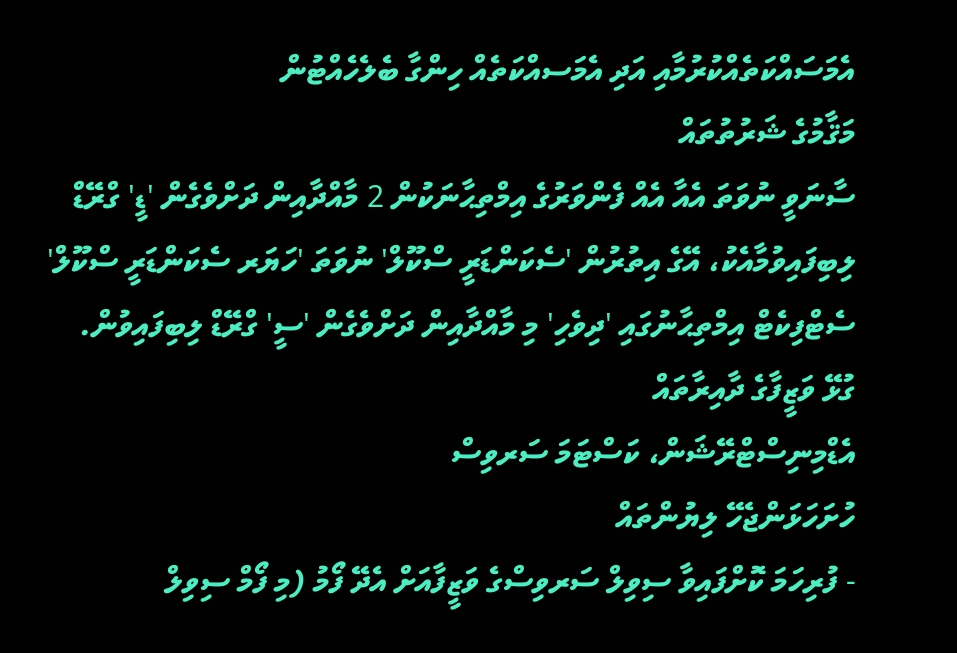އެމަސައްކަތެއްކުރުމާއި އަދި އެމަސއްކަތެއް ހިންގާ ބެލެހެއްޓުން
މަޤާމުގެ ޝަރުތުތައް
ސާނަވީ ނުވަތަ އެއާ އެއް ފެންވަރުގެ އިމްތިޙާނަކުން 2 މާއްދާއިން ދަށްވެގެން 'ޑީ' ގްރޭޑް ލިބިފައިވުމާއެކު، އޭގެ އިތުރުން 'ސެކަންޑަރީ ސްކޫލް' ނުވަތަ 'ހަޔަރ ސެކަންޑަރީ ސްކޫލް' ސެޓްފިކެޓް އިމްތިޙާނުގައި 'ދިވެހި' މި މާއްދާއިން ދަށްވެގެން 'ސީ' ގްރޭޑް ލިބިފައިވުން.
ގުޅޭ ވަޒީފާގެ ދާއިރާތައް
އެޑްމިނިސްޓްރޭޝަން، ކަސްޓަމަ ސަރވިސް
ހުށަހަޅަންޖެހޭ ލިޔުންތައް
- ފުރިހަމަ ކޮށްފައިވާ ސިވިލް ސަރވިސްގެ ވަޒީފާއަށް އެދޭ ފޯމު (މި ފޯމް ސިވިލް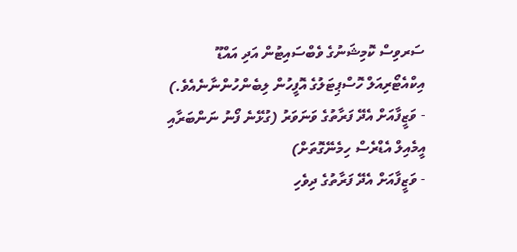ސަރވިސް ކޮމިޝަނުގެ ވެބްސައިޓުން އަދި އައްޑޫ އިކްއެޓޯރިއަލް ހޮސްޕިޓަލުގެ އޮފީހުން ލިބެންހުންނާނެއެވެ.)
- ވަޒީފާއަށް އެދޭ ފަރާތުގެ ވަނަވަރު (ގުޅޭނެ ފޯނު ނަންބަރާއި އީމެއިލް އެޑްރެސް ހިމެނޭގޮތަށް)
- ވަޒީފާއަށް އެދޭ ފަރާތުގެ ދިވެހި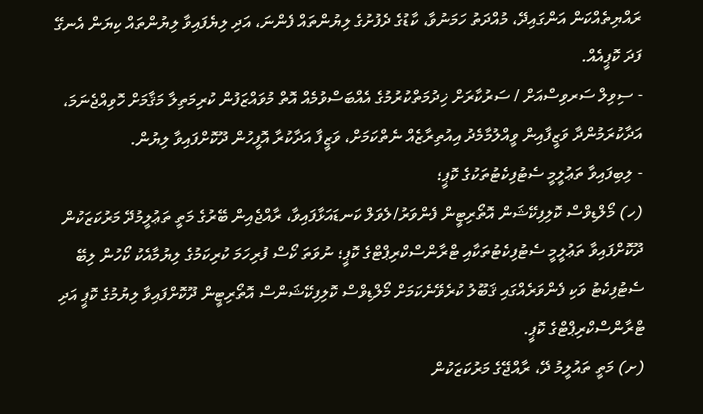ރައްޔިތެއްކަން އަންގައިދޭ، މުއްދަތު ހަމަނުވާ، ކާޑުގެ ދެފުށުގެ ލިޔުންތައް ފެންނަ، އަދި ލިޔެފައިވާ ލިޔުންތައް ކިޔަން އެނގޭ ފަދަ ކޮޕީއެއް.
- ސިވިލް ސަރވިސްއަށް / ސަރުކާރަށް ޚިދުމަތްކުރުމުގެ އެއްބަސްވުމެއް އޮތް މުވައްޒަފުން ކުރިމަތިލާ މަޤާމަށް ހޮވިއްޖެނަމަ، އަދާކުރަމުންދާ ވަޒީފާއިން ވީއްލުމާމެދު އިއުތިރާޒެއް ނެތްކަމަށް، ވަޒީފާ އަދާކުރާ އޮފީހުން ދޫކޮށްފައިވާ ލިޔުން.
- ލިބިފައިވާ ތަޢުލީމީ ސެޓުފިކެޓުތަކުގެ ކޮޕީ؛
(ހ) މޯލްޑިވްސް ކޮލިފިކޭޝަން އޮތޯރިޓީން ފެންވަރު/ލެވަލް ކަނޑައަޅާފައިވާ، ރާއްޖެއިން ބޭރުގެ މަތީ ތަޢުލީމުދޭ މަރުކަޒަކުން ދޫކޮށްފައިވާ ތަޢުލީމީ ސެޓުފިކެޓުތަކާއި ޓްރާންސްކްރިޕްޓްގެ ކޮޕީ؛ ނުވަތަ ކޯސް ފުރިހަމަ ކުރިކަމުގެ ލިޔުމާއެކު ކޯހުން ލިބޭ ސެޓުފިކެޓު ވަކި ފެންވަރެއްގައި ޤަބޫލު ކުރެވޭނެކަމަށް މޯލްޑިވްސް ކޮލިފިކޭޝަންސް އޮތޯރިޓީން ދޫކޮށްފައިވާ ލިޔުމުގެ ކޮޕީ އަދި ޓްރާންސްކްރިޕްޓްގެ ކޮޕީ.
(ށ) މަތީ ތައުލީމު ދޭ، ރާއްޖޭގެ މަރުކަޒަކުން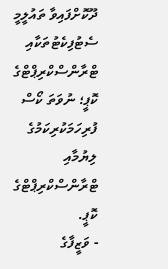ދޫކޮށްފައިވާ ތައުލީމީ ސެޓުފިކެޓުތަކާއި ޓްރާންސްކްރިޕްޓްގެ ކޮޕީ؛ ނުވަތަ ކޯސް ފުރިހަމަކުރިކަމުގެ ލިޔުމާއި ޓްރާންސްކްރިޕްޓްގެ ކޮޕީ.
- ވަޒީފާގެ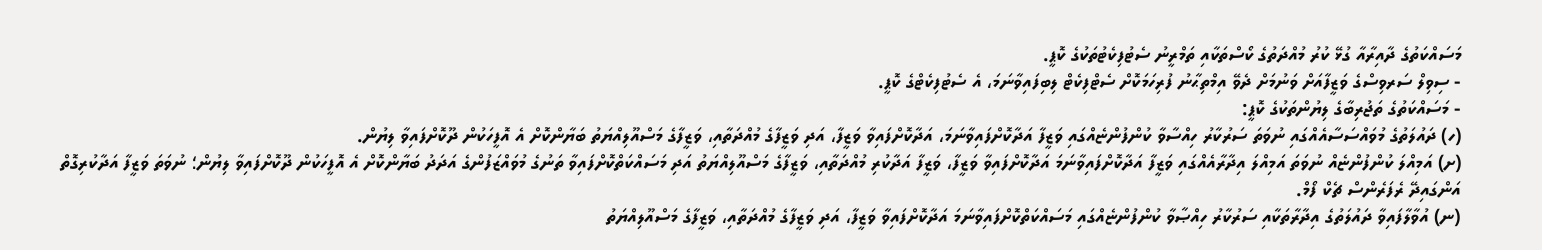މަސައްކަތުގެ ދާއިރާއާ ގުޅޭ ކުރު މުއްދަތުގެ ކޯސްތަކާއި ތަމްރީނު ސެޓުފިކެޓުތަކުގެ ކޮޕީ.
- ސިވިލް ސަރވިސްގެ ވަޒީފާއަށް ވަނުމަށް ދެވޭ އިމްތިޙާނު ފުރިހަމަކޮށް ސެޓްފިކެޓް ލިބިފައިވާނަމަ، އެ ސެޓުފިކެޓްގެ ކޮޕީ.
- މަސައްކަތުގެ ތަޖުރިބާގެ ލިޔުންތަކުގެ ކޮޕީ:
(ހ) ދައުލަތުގެ މުވައްސަސާއެއްގައި ނުވަތަ ސަރުކާރު ހިއްސާވާ ކުންފުންޏެއްގައި ވަޒީފާ އަދާކޮށްފައިވާނަމަ، އަދާކޮށްފައިވާ ވަޒީފާ، އަދި ވަޒީފާގެ މުއްދަތާއި، ވަޒީފާގެ މަސްއޫލިއްޔަތު ބަޔާންކޮށް އެ އޮފީހަކުން ދޫކޮށްފައިވާ ލިޔުން.
(ށ) އަމިއްލަ ކުންފުންޏެއް ނުވަތަ އަމިއްލަ އިދާރާއެއްގައި ވަޒީފާ އަދާކޮށްފައިވާނަމަ އަދާކޮށްފައިވާ ވަޒީފާ، ވަޒީފާ އަދާކުރި މުއްދަތާއި، ވަޒީފާގެ މަސްއޫލިއްޔަތު އަދި މަސައްކަތްކޮށްފައިވާ ތަނުގެ މުވައްޒަފުންގެ އަދަދު ބަޔާންކޮށް އެ އޮފީހަކުން ދޫކޮށްފައިވާ ލިޔުން؛ ނުވަތަ ވަޒީފާ އަދާކުރިގޮތް އަންގައިދޭ ރެފަރެންސް ޗެކް ފޯމް.
(ނ) އުވާލާފައިވާ ދައުލަތުގެ އިދާރާތަކާއި ސަރުކާރު ހިއްޞާވާ ކުންފުންޏެއްގައި މަސައްކަތްކޮށްފައިވާނަމަ އަދާކޮށްފައިވާ ވަޒީފާ، އަދި ވަޒީފާގެ މުއްދަތާއި، ވަޒީފާގެ މަސްއޫލިއްޔަތު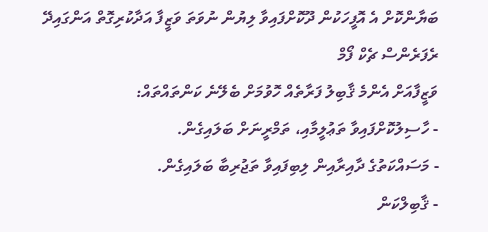ބަޔާންކޮށް އެ އޮފީހަކުން ދޫކޮށްފައިވާ ލިޔުން ނުވަތަ ވަޒީފާ އަދާކުރިގޮތް އަންގައިދޭ ރެފަރެންސް ޗެކް ފޯމް
ވަޒީފާއަށް އެންމެ ޤާބިލު ފަރާތެއް ހޮވުމަށް ބެލޭނެ ކަންތައްތައް:
- ހާސިލުކޮށްފައިވާ ތަޢުލީމާއި، ތަމްރީނަށް ބަލައިގެން.
- މަސައްކަތުގެ ދާއިރާއިން ލިބިފައިވާ ތަޖުރިބާ ބަލައިގެން.
- ޤާބިލްކަން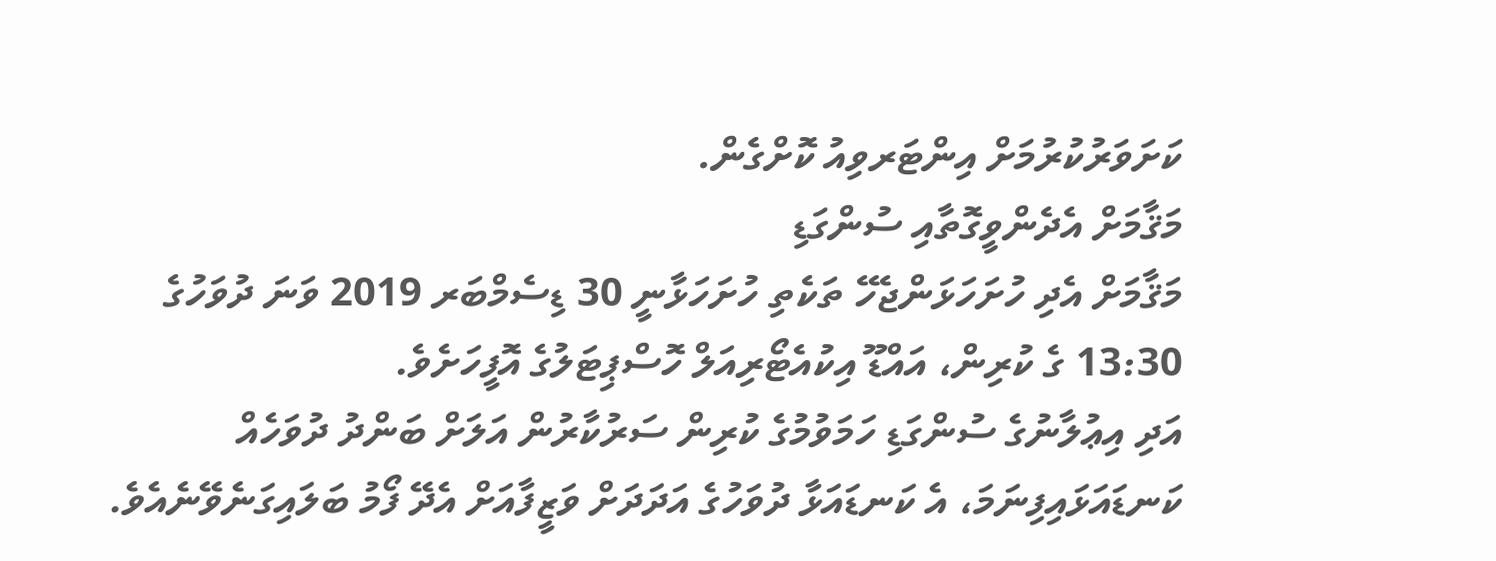ކަށަވަރުކުރުމަށް އިންޓަރވިއު ކޮށްގެން.
މަޤާމަށް އެދެންވީގޮތާއި ސުންގަޑި
މަޤާމަށް އެދި ހުށަހަޅަންޖެހޭ ތަކެތި ހުށަހަޅާނީ 30 ޑިސެމްބަރ 2019 ވަނަ ދުވަހުގެ 13:30 ގެ ކުރިން، އައްޑޫ އިކުއެޓޯރިއަލް ހޮސްޕިޓަލުގެ އޮފީހަށެވެ.
އަދި އިޢުލާނުގެ ސުންގަޑި ހަމަވުމުގެ ކުރިން ސަރުކާރުން އަލަށް ބަންދު ދުވަހެއް ކަނޑައަޅައިފިނަމަ، އެ ކަނޑައަޅާ ދުވަހުގެ އަދަދަށް ވަޒީފާއަށް އެދޭ ފޯމު ބަލައިގަނެވޭނެއެވެ.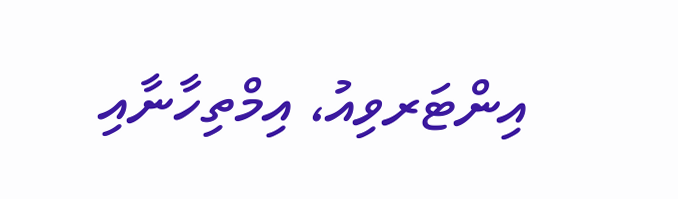އިންޓަރވިއު، އިމްތިހާނާއި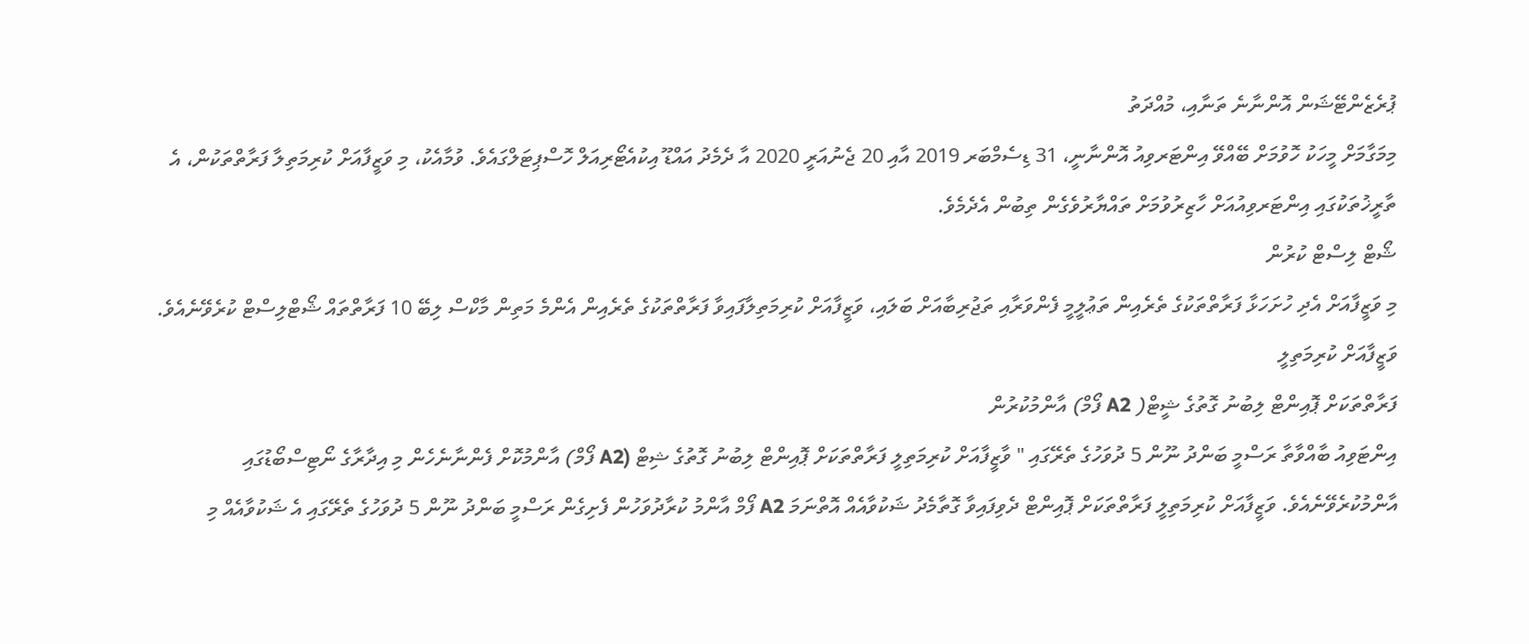ޕުރެޒެންޓޭޝަން އޮންނާނެ ތަނާއި، މުއްދަތު
މިމަގާމަށް މީހަކު ހޮވުމަށް ބޭއްވޭ އިންޓަރވިއު އޮންނާނީ، 31 ޑިސެމްބަރ 2019 އާއި 20 ޖެނުއަރީ 2020 އާ ދެމެދު އައްޑޫ އިކުއެޓޯރިއަލް ހޮސްޕިޓަލްގައެވެ. ވުމާއެކު، މި ވަޒީފާއަށް ކުރިމަތިލާ ފަރާތްތަކުން، އެ ތާރީޚުތަކުގައި އިންޓަރވިއުއަށް ހާޒިރުވުމަށް ތައްޔާރުވެގެން ތިބުން އެދެމެވެ.
ޝޯޓް ލިސްޓް ކުރުން
މި ވަޒީފާއަށް އެދި ހުށަހަޅާ ފަރާތްތަކުގެ ތެރެއިން ތަޢުލީމީ ފެންވަރާއި ތަޖުރިބާއަށް ބަލައި، ވަޒީފާއަށް ކުރިމަތިލާފައިވާ ފަރާތްތަކުގެ ތެރެއިން އެންމެ މަތިން މާކްސް ލިބޭ 10 ފަރާތްތައް ޝޯޓްލިސްޓް ކުރެވޭނެއެވެ.
ވަޒީފާއަށް ކުރިމަތިލީ
ފަރާތްތަކަށް ޕޮއިންޓް ލިބުނު ގޮތުގެ ޝީޓް( A2 ފޯމް) އާންމުކުރުން
އިންޓަވިއު ބާއްވާތާ ރަސްމީ ބަންދު ނޫން 5 ދުވަހުގެ ތެރޭގައި " ވާޒީފާއަށް ކުރިމަތިލީ ފަރާތްތަކަށް ޕޮއިންޓް ލިބުނު ގޮތުގެ ޝިޓް (A2 ފޯމް) އާންމުކޮށް ފެންނާނެހެން މި އިދާރާގެ ނޯޓިސްބޯޑުގައި އާންމުކުރެވޭނެއެވެ. ވަޒީފާއަށް ކުރިމަތިލީ ފަރާތްތަކަށް ޕޮއިންޓް ދެވިފައިވާ ގޮތާމެދު ޝަކުވާއެއް އޮތްނަމަ A2 ފޯމް އާންމު ކުރާދުވަހުން ފެށިގެން ރަސްމީ ބަންދު ނޫން 5 ދުވަހުގެ ތެރޭގައި އެ ޝަކުވާއެއް މި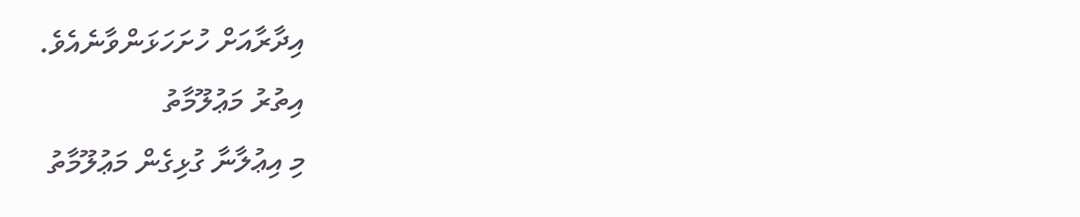އިދާރާއަށް ހުށަހަޅަންވާނެއެވެ.
އިތުރު މަޢުލޫމާތު
މި އިޢުލާނާ ގުޅިގެން މަޢުލޫމާތު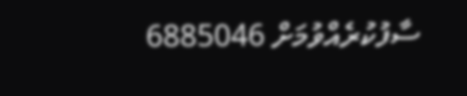ސާފުކުރެއްވުމަށް 6885046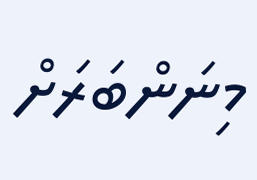މިނަންބަރަށް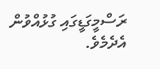ރަސްމީގަޑީގައި ގުޅުއްވުން އެދެމެވެ.